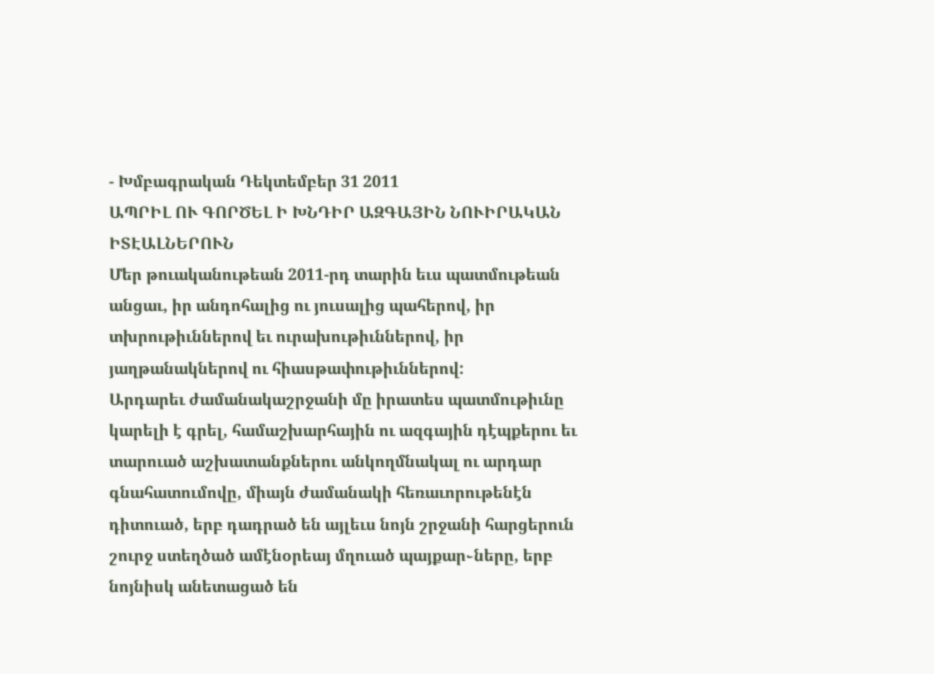- Խմբագրական Դեկտեմբեր 31 2011
ԱՊՐԻԼ ՈՒ ԳՈՐԾԵԼ Ի ԽՆԴԻՐ ԱԶԳԱՅԻՆ ՆՈՒԻՐԱԿԱՆ ԻՏԷԱԼՆԵՐՈՒՆ
Մեր թուականութեան 2011-րդ տարին եւս պատմութեան անցաւ, իր անդոհալից ու յուսալից պահերով, իր տխրութիւններով եւ ուրախութիւններով, իր յաղթանակներով ու հիասթափութիւններով:
Արդարեւ ժամանակաշրջանի մը իրատես պատմութիւնը կարելի է գրել, համաշխարհային ու ազգային դէպքերու եւ տարուած աշխատանքներու անկողմնակալ ու արդար գնահատումովը, միայն ժամանակի հեռաւորութենէն դիտուած, երբ դադրած են այլեւս նոյն շրջանի հարցերուն շուրջ ստեղծած ամէնօրեայ մղուած պայքար֊ները, երբ նոյնիսկ անետացած են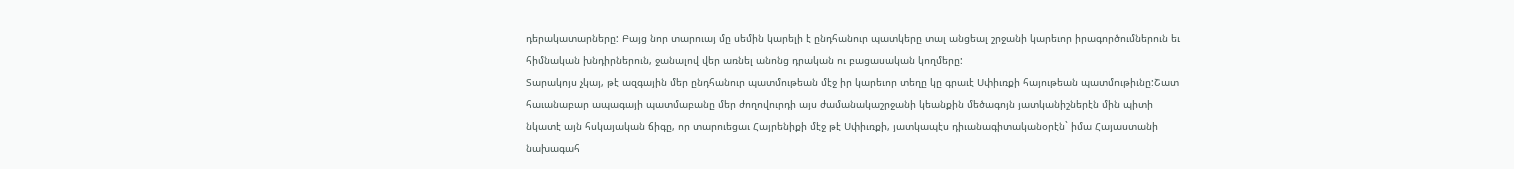դերակատարները: Բայց նոր տարուայ մը սեմին կարելի է ընդհանուր պատկերը տալ անցեալ շրջանի կարեւոր իրագործումներուն եւ հիմնական խնդիրներուն, ջանալով վեր առնել անոնց դրական ու բացասական կողմերը:
Տարակոյս չկայ, թէ ազգային մեր ընդհանուր պատմութեան մէջ իր կարեւոր տեղը կը գրաւէ Սփիւռքի հայութեան պատմութիւնը:Շատ հաւանաբար ապագայի պատմաբանը մեր ժողովուրդի այս ժամանակաշրջանի կեանքին մեծագոյն յատկանիշներէն մին պիտի նկատէ այն հսկայական ճիգը, որ տարուեցաւ Հայրենիքի մէջ թէ Սփիւռքի, յատկապէս դիւանագիտականօրէն` իմա Հայաստանի նախագահ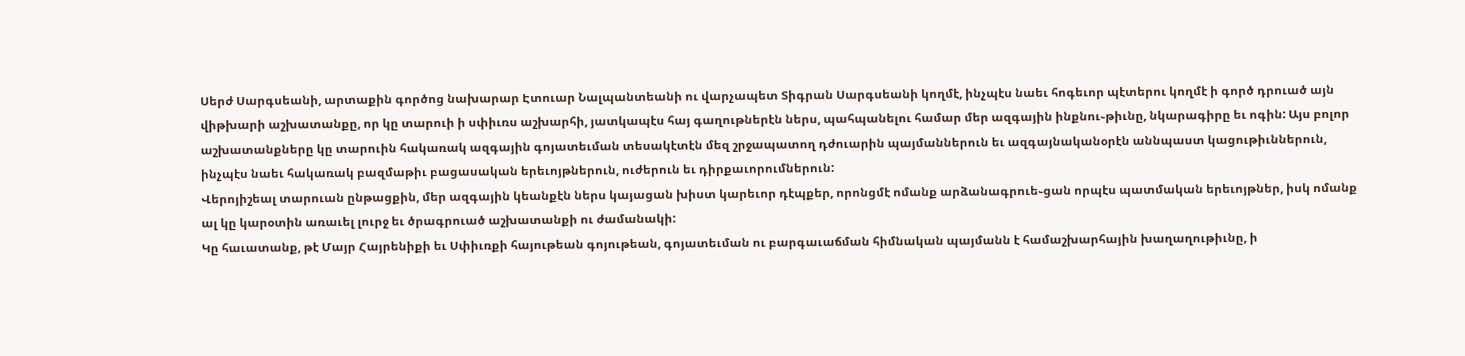Սերժ Սարգսեանի, արտաքին գործոց նախարար Էտուար Նալպանտեանի ու վարչապետ Տիգրան Սարգսեանի կողմէ, ինչպէս նաեւ հոգեւոր պէտերու կողմէ ի գործ դրուած այն վիթխարի աշխատանքը, որ կը տարուի ի սփիւռս աշխարհի, յատկապէս հայ գաղութներէն ներս, պահպանելու համար մեր ազգային ինքնու֊թիւնը, նկարագիրը եւ ոգին: Այս բոլոր աշխատանքները կը տարուին հակառակ ազգային գոյատեւման տեսակէտէն մեզ շրջապատող դժուարին պայմաններուն եւ ազգայնականօրէն աննպաստ կացութիւններուն, ինչպէս նաեւ հակառակ բազմաթիւ բացասական երեւոյթներուն, ուժերուն եւ դիրքաւորումներուն:
Վերոյիշեալ տարուան ընթացքին, մեր ազգային կեանքէն ներս կայացան խիստ կարեւոր դէպքեր, որոնցմէ ոմանք արձանագրուե֊ցան որպէս պատմական երեւոյթներ, իսկ ոմանք ալ կը կարօտին առաւել լուրջ եւ ծրագրուած աշխատանքի ու ժամանակի:
Կը հաւատանք, թէ Մայր Հայրենիքի եւ Սփիւռքի հայութեան գոյութեան, գոյատեւման ու բարգաւաճման հիմնական պայմանն է համաշխարհային խաղաղութիւնը, ի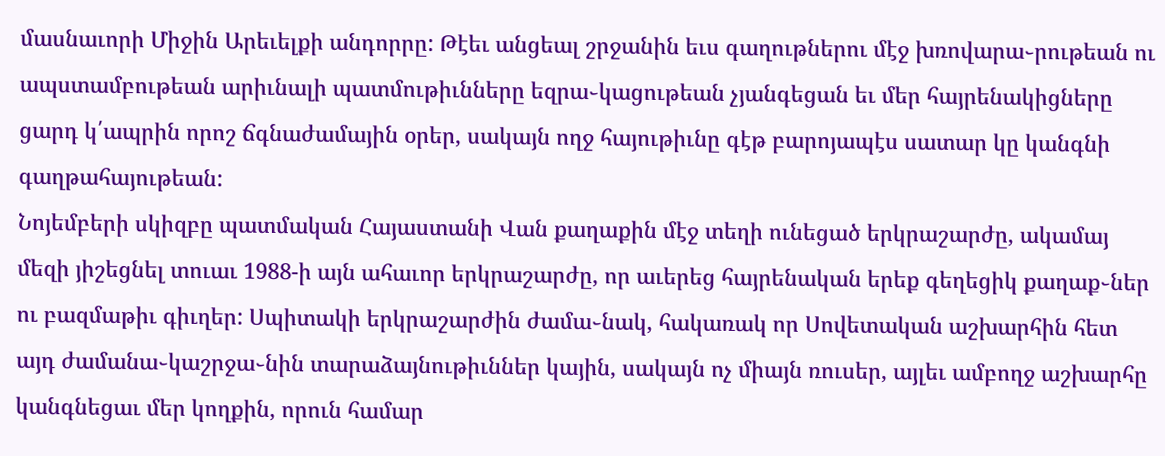մասնաւորի Միջին Արեւելքի անդորրը: Թէեւ անցեալ շրջանին եւս գաղութներու մէջ խռովարա֊րութեան ու ապստամբութեան արիւնալի պատմութիւնները եզրա֊կացութեան չյանգեցան եւ մեր հայրենակիցները ցարդ կ՛ապրին որոշ ճգնաժամային օրեր, սակայն ողջ հայութիւնը գէթ բարոյապէս սատար կը կանգնի գաղթահայութեան:
Նոյեմբերի սկիզբը պատմական Հայաստանի Վան քաղաքին մէջ տեղի ունեցած երկրաշարժը, ակամայ մեզի յիշեցնել տուաւ 1988-ի այն ահաւոր երկրաշարժը, որ աւերեց հայրենական երեք գեղեցիկ քաղաք֊ներ ու բազմաթիւ գիւղեր: Սպիտակի երկրաշարժին ժամա֊նակ, հակառակ որ Սովետական աշխարհին հետ այդ ժամանա֊կաշրջա֊նին տարաձայնութիւններ կային, սակայն ոչ միայն ռուսեր, այլեւ ամբողջ աշխարհը կանգնեցաւ մեր կողքին, որուն համար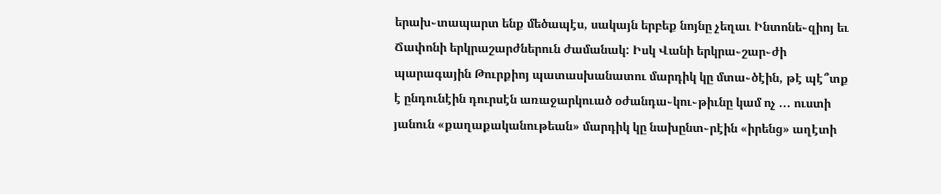երախ֊տապարտ ենք մեծապէս, սակայն երբեք նոյնը չեղաւ Ինտոնե֊զիոյ եւ Ճափոնի երկրաշարժներուն ժամանակ: Իսկ Վանի երկրա֊շար֊ժի պարագային Թուրքիոյ պատասխանատու մարդիկ կը մտա֊ծէին, թէ պէ՞տք է ընդունէին դուրսէն առաջարկուած օժանդա֊կու֊թիւնը կամ ոչ ... ուստի յանուն «քաղաքականութեան» մարդիկ կը նախընտ֊րէին «իրենց» աղէտի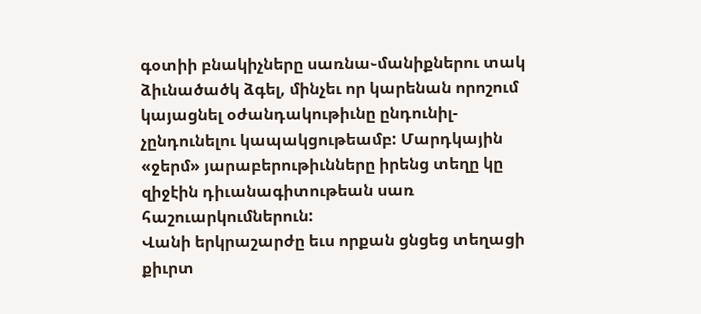գօտիի բնակիչները սառնա֊մանիքներու տակ ձիւնածածկ ձգել, մինչեւ որ կարենան որոշում կայացնել օժանդակութիւնը ընդունիլ-չընդունելու կապակցութեամբ: Մարդկային «ջերմ» յարաբերութիւնները իրենց տեղը կը զիջէին դիւանագիտութեան սառ հաշուարկումներուն:
Վանի երկրաշարժը եւս որքան ցնցեց տեղացի քիւրտ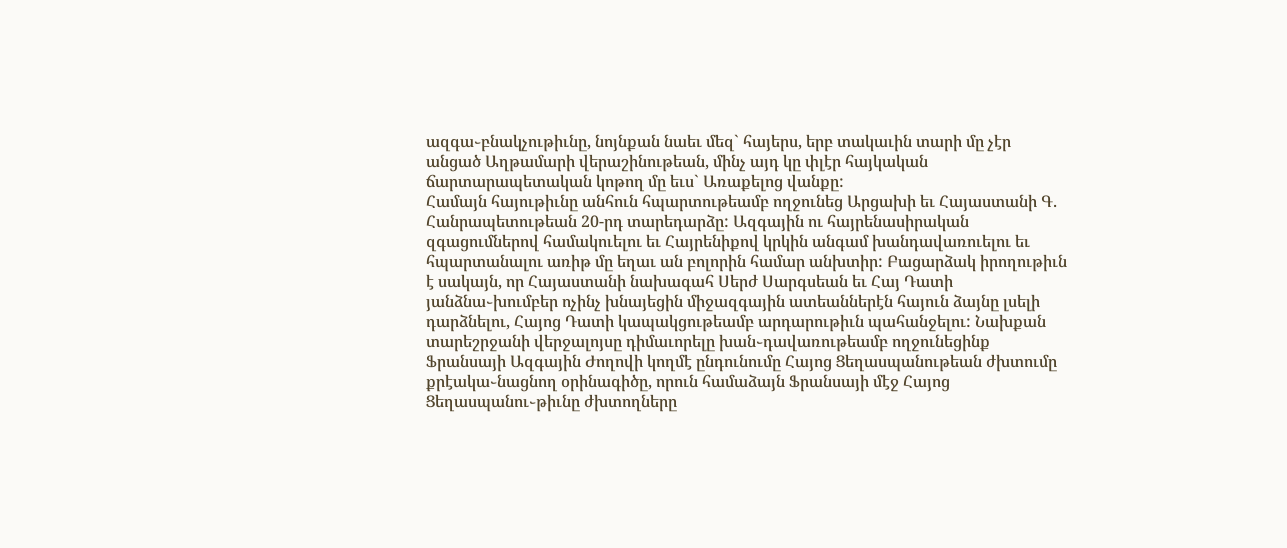ազգա֊բնակչութիւնը, նոյնքան նաեւ մեզ` հայերս, երբ տակաւին տարի մը չէր անցած Աղթամարի վերաշինութեան, մինչ այդ կը փլէր հայկական ճարտարապետական կոթող մը եւս` Առաքելոց վանքը:
Համայն հայութիւնը անհուն հպարտութեամբ ողջունեց Արցախի եւ Հայաստանի Գ. Հանրապետութեան 20-րդ տարեդարձը: Ազգային ու հայրենասիրական զգացումներով համակուելու եւ Հայրենիքով կրկին անգամ խանդավառուելու եւ հպարտանալու առիթ մը եղաւ ան բոլորին համար անխտիր: Բացարձակ իրողութիւն է սակայն, որ Հայաստանի նախագահ Սերժ Սարգսեան եւ Հայ Դատի յանձնա֊խումբեր ոչինչ խնայեցին միջազգային ատեաններէն հայուն ձայնը լսելի դարձնելու, Հայոց Դատի կապակցութեամբ արդարութիւն պահանջելու: Նախքան տարեշրջանի վերջալոյսը դիմաւորելը խան֊դավառութեամբ ողջունեցինք Ֆրանսայի Ազգային Ժողովի կողմէ ընդունումը Հայոց Ցեղասպանութեան ժխտումը քրէակա֊նացնող օրինագիծը, որուն համաձայն Ֆրանսայի մէջ Հայոց Ցեղասպանու֊թիւնը ժխտողները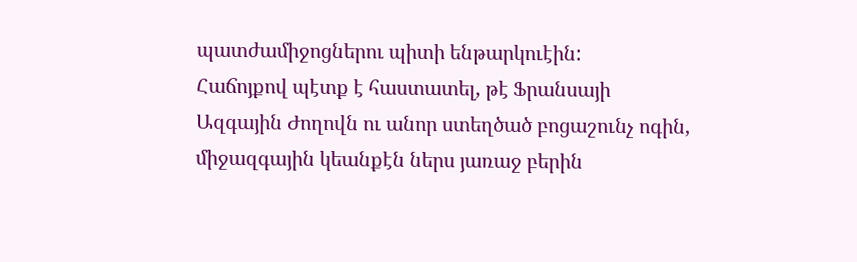պատժամիջոցներու պիտի ենթարկուէին:
Հաճոյքով պէտք է հաստատել, թէ Ֆրանսայի Ազգային Ժողովն ու անոր ստեղծած բոցաշունչ ոգին, միջազգային կեանքէն ներս յառաջ բերին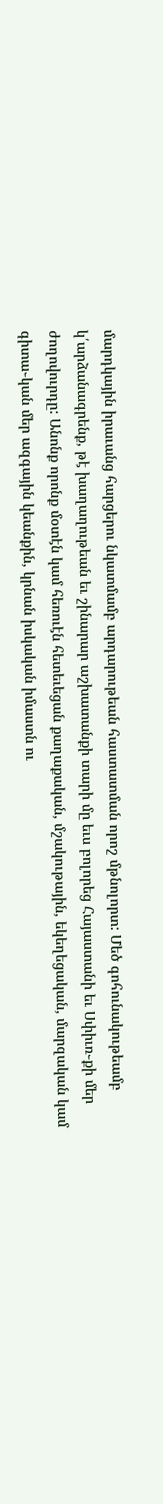մարդկային իրաւանց հարցերու նկատմամբ արդարութեան հաստատման որոշ մթնոլորտ: Մեծ գոհունակութեամբ կ՛արձանագրենք, թէ խաղաղութեան եւ շինարար աշխատանքի տարի մը եւս բոլորեց Հայաստանի եւ Սփիւռ֊քի մեր ժողովուրդը: Անոնք որոնք մօտէն կամ հեռուէն հետեւեցան քաղաքական, մշակութային, եկեղեցական, մարզական կամ գիտա֊կան մեր ազգային կեանքին, կրնան իսկական իմաստն ու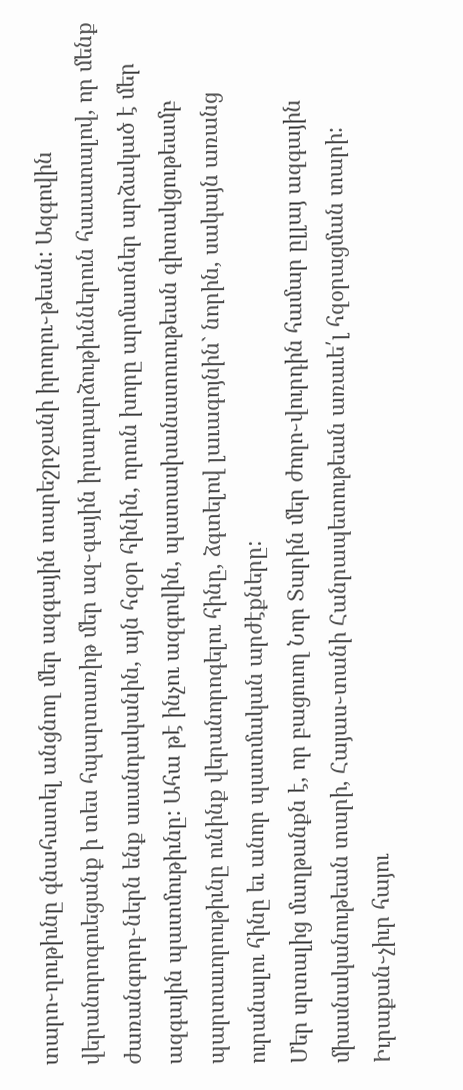տարո֊ղութիւնը գնահատել անցնող մեր ազգային տարեշրջանի իրողու֊թեան: Ազգովին վերանորոգուեցանք ի տես հպարտառիթ մեր ազ֊գային իրադարձութիւններուն հաւատալով, որ մենք ժառանգորդ֊ներն ենք աւանդականին, այն հզօր հինին, որուն խորը արմատներ արձակած է մեր ազգային պատմութիւնը: Ահա թէ ինչու ազգովին, պատասխանատուութեան գիտակցութեամբ պարտաւորութիւնը ունինք վերանորոգելու հինը, ձգտելով լաւագոյնին` նորին, սակայն առանց ուրանալու հինը եւ անոր պատմական արժէքները:
Մեր սրտալից մաղթանքն է, որ բացուող Նոր Տարին մեր ժողո֊վուրդին համար ըլլայ ազգային միասնականութեան տարի, Հայաս֊տանի Հանրապետութեան առաւե՛լ հզօրացման տարի: Իւրաքան֊չիւր հայու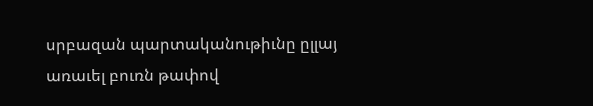սրբազան պարտականութիւնը ըլլայ առաւել բուռն թափով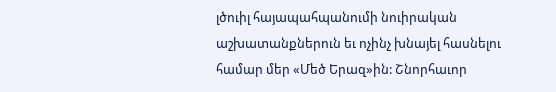լծուիլ հայապահպանումի նուիրական աշխատանքներուն եւ ոչինչ խնայել հասնելու համար մեր «Մեծ Երազ»ին: Շնորհաւոր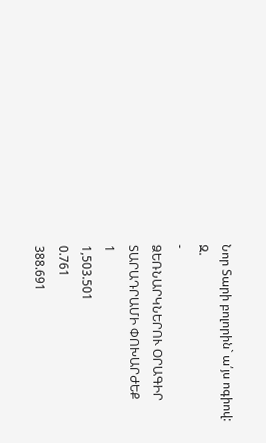Նոր Տարի բոլորին` ա՛յս ոգիով:
Զ.
-
ՁԵՌՆԱՐԿՆԵՐՈՒ ՕՐԱԳԻՐ
ՏԱՐԱԴՐԱՄԻ ՓՈԽԱՐԺԵՔ
1
1,503.501
0.761
388.691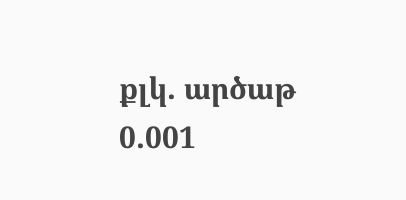քլկ. արծաթ
0.001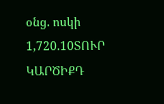օնց. ոսկի
1,720.10ՏՈՒՐ ԿԱՐԾԻՔԴ